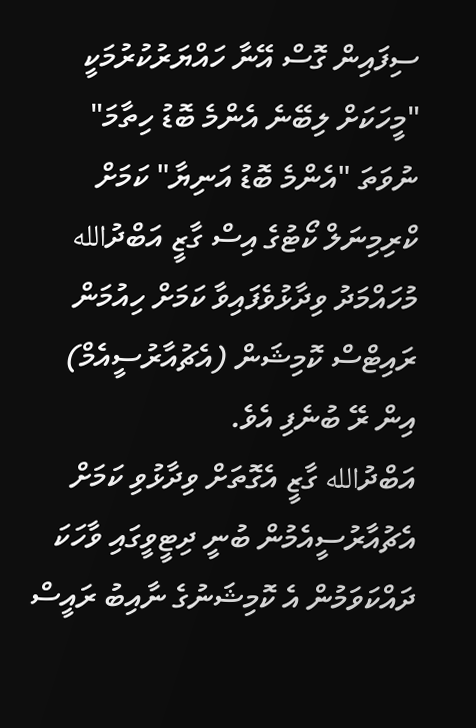ސިފައިން ގޮސް އޭނާ ހައްޔަރުކުރުމަކީ "މީހަކަށް ލިބޭނެ އެންމެ ބޮޑު ހިތާމަ" ނުވަތަ "އެންމެ ބޮޑު އަނިޔާ" ކަމަށް ކްރިމިނަލް ކޯޓުގެ އިސް ގާޒީ އަބްދުالله މުހައްމަދު ވިދާޅުވެފައިވާ ކަމަށް ހިއުމަން ރައިޓްސް ކޮމިޝަން (އެޗުއާރުސީއެމް) އިން ރޭ ބުނެފި އެވެ.
އަބްދުالله ގާޒީ އެގޮތަށް ވިދާޅުވި ކަމަށް އެޗުއާރުސީއެމުން ބުނީ ދިޓީވީގައި ވާހަކަ ދައްކަވަމުން އެ ކޮމިޝަނުގެ ނާއިބު ރައީސް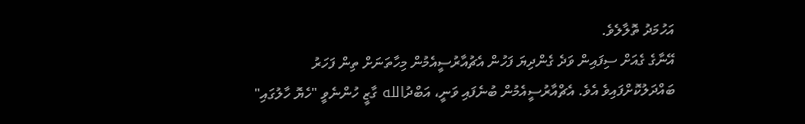އަހުމަދު ތޮލާލެވެ.
އޭނާގެ ގެއަށް ސިފައިން ވަދެ ގެންދިޔަ ފަހުން އެޗުއާރުސީއެމުން މިހާތަނަށް ތިން ފަހަރު ބައްދަލުކޮށްފައިވެ އެވެ. އެޗްއާރުސީއެމުން ބުނެފައި ވަނީ، އަބްދުالله ގާޒީ ހުންނެވީ "ހެޔޮ ހާލުގައި"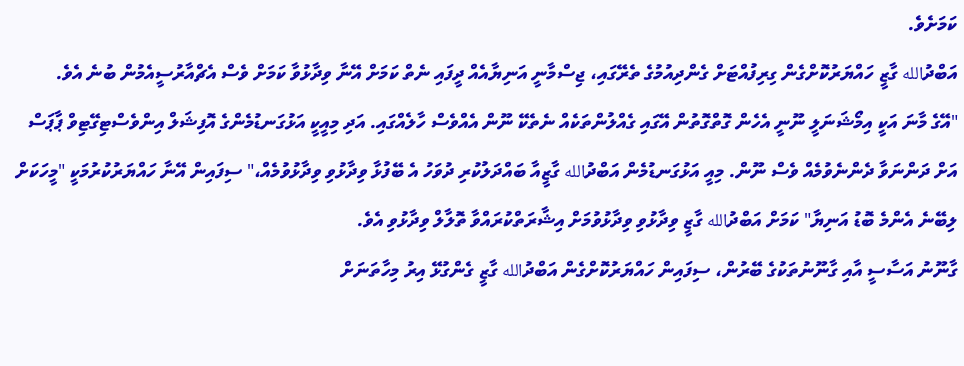ކަމަށެވެ.
އަބްދުالله ގާޒީ ހައްޔަރުކޮށްގެން ގިރިފުއްޓަށް ގެންދިއުމުގެ ތެރޭގައި، ޖިސްމާނީ އަނިޔާއެއް ދީފައި ނެތް ކަމަށް އޭނާ ވިދާޅުވާ ކަމަށް ވެސް އެޗްއާރުސީއެމުން ބުނެ އެވެ.
"އޭގެ މާނަ އަކީ އިމޯޝަނަލީ ނޫނީ އެހެން ގޮތްގޮތުން އޭގައި ގެއްލުންތަކެއް ނެތެކޭ ނޫން އެއްވެސް ހާލެއްގައި. އަދި މިއީކީ އަޅުގަނޑުމެންގެ އޮފިޝަލް އިންވެސްޓިގޭޓިވް ޕާޕަސް އަށް ދަންނަވާ ދެންނެވުމެއް ވެސް ނޫން. މިއީ އަޅުގަނޑުމެން އަބްދުالله ގާޒީއާ ބައްދަލުކުރި ދުވަހު އެ ބޭފުޅާ ވިދާޅުވި ވިދާޅުވުމެއް،" ސިފައިން އޭނާ ހައްޔަރުކުރުމަކީ "މީހަކަށް ލިބޭނެ އެންމެ ބޮޑު އަނިޔާ" ކަމަށް އަބްދުالله ގާޒީ ވިދާޅުވި ވިދާޅުވުމަށް އިޝާރަތްކުރައްވާ ތޮލާލް ވިދާޅުވި އެވެ.
ގާނޫނު އަސާސީ އާއި ގާނޫނުތަކުގެ ބޭރުން، ސިފައިން ހައްޔަރުކޮށްގެން އަބްދުالله ގާޒީ ގެންގުޅޭ އިރު މިހާތަނަށް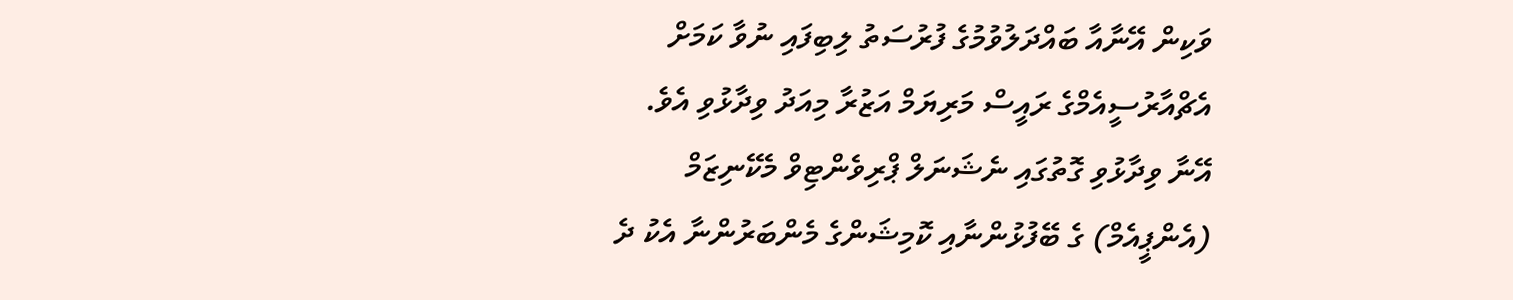ވަކިން އޭނާއާ ބައްދަލުވުމުގެ ފުރުސަތު ލިބިފައި ނުވާ ކަމަށް އެޗްއާރުސީއެމްގެ ރައީސް މަރިޔަމް އަޒުރާ މިއަދު ވިދާޅުވި އެވެ.
އޭނާ ވިދާޅުވި ގޮތުގައި ނެޝަނަލް ޕްރިވެންޓިވް މެކޭނިޒަމް (އެންޕީއެމް) ގެ ބޭފުޅުންނާއި ކޮމިޝަންގެ މެންބަރުންނާ އެކު ދެ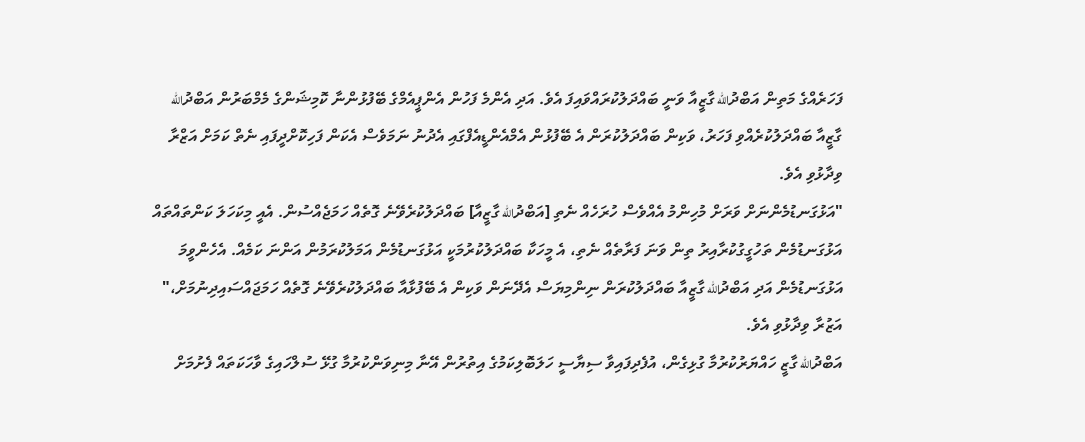ފަހަރެއްގެ މަތިން އަބްދުالله ގާޒީއާ ވަނީ ބައްދަލުކުރައްވައިފަ އެވެ. އަދި އެންމެ ފަހުން އެންޕީއެމްގެ ބޭފުޅުންނާ ކޮމިޝަންގެ މެމްބަރުން އަބްދުالله ގާޒީއާ ބައްދަލުކުރެއްވި ފަހަރު، ވަކިން ބައްދަލުކުރަން އެ ބޭފުޅުން އެމްއެންޑީއެފްގައި އެދުނު ނަމަވެސް އެކަން ފަހިކޮށްދީފައި ނެތް ކަމަށް އަޒްރާ ވިދާޅުވި އެވެ.
"އަޅުގަނޑުމެންނަށް ވަރަށް މުހިންމު އެއްވެސް ހުރަހެއް ނެތި [އަބްދުالله ގާޒީއާ] ބައްދަލުކުރެވޭނެ ގޮތެއް ހަމަޖެއްސުން. އެއީ މިކަހަލަ ކަންތައްތައް އަޅުގަނޑުމެން ތަހުގީގުކުރާއިރު ތިން ވަނަ ފަރާތެއް ނެތި، އެ މީހަކާ ބައްދަލުކުރުމަކީ އަޅުގަނޑުމެން އަމަލުކުރަމުން އަންނަ ކަމެއް. އެހެންވީމަ އަޅުގަނޑުމެން އަދި އަބްދުالله ގާޒީއާ ބައްދަލުކުރަން ނިންމިޔަސް އެދޭނަން ވަކިން އެ ބޭފުޅާއާ ބައްދަލުކުރެވޭނެ ގޮތެއް ހަމަޖައްސައިދިނުމަށް،" އަޒުރާ ވިދާޅުވި އެވެ.
އަބްދުالله ގާޒީ ހައްޔަރުކުރުމާ ގުޅިގެން، އުފެދިފައިވާ ސިޔާސީ ހަލަބޮލިކަމުގެ އިތުރުން އޭނާ މިނިވަންކުރުމާ ގުޅޭ ސުލްހައިގެ ވާހަކަތައް ފެށުމަށް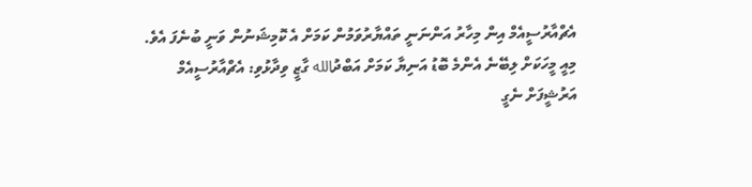އެޗްއާރުސީއެމް އިން މިހާރު އަންނަނީ ތައްޔާރުވަމުން ކަމަށް އެ ކޮމިޝަނުން ވަނީ ބުނެފަ އެވެ.
މިއީ މީހަކަށް ލިބޭނެ އެންމެ ބޮޑު އަނިޔާ ކަމަށް އަބްދުالله ގާޒީ ވިދާޅުވި: އެޗްއާރުސީއެމް
އަރުޝީފަށް ނެގީ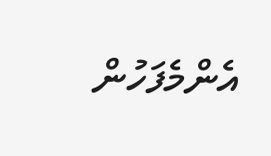އެންމެފަހުން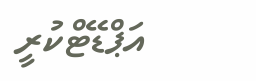އަޕްޑޭޓްކުރީ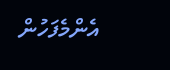އެންމެފަހުން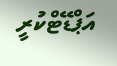އަޕްޑޭޓްކުރީ